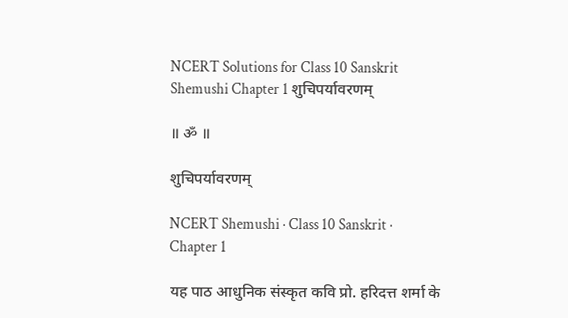NCERT Solutions for Class 10 Sanskrit Shemushi Chapter 1 शुचिपर्यावरणम्

॥ ॐ ॥

शुचिपर्यावरणम्

NCERT Shemushi · Class 10 Sanskrit · Chapter 1

यह पाठ आधुनिक संस्कृत कवि प्रो. हरिदत्त शर्मा के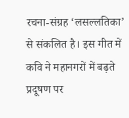रचना-संग्रह ‘लसल्लतिका’ से संकलित है। इस गीत में कवि ने महानगरों में बढ़ते प्रदूषण पर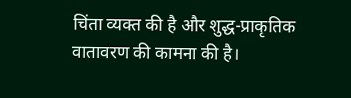चिंता व्यक्त की है और शुद्ध-प्राकृतिक वातावरण की कामना की है।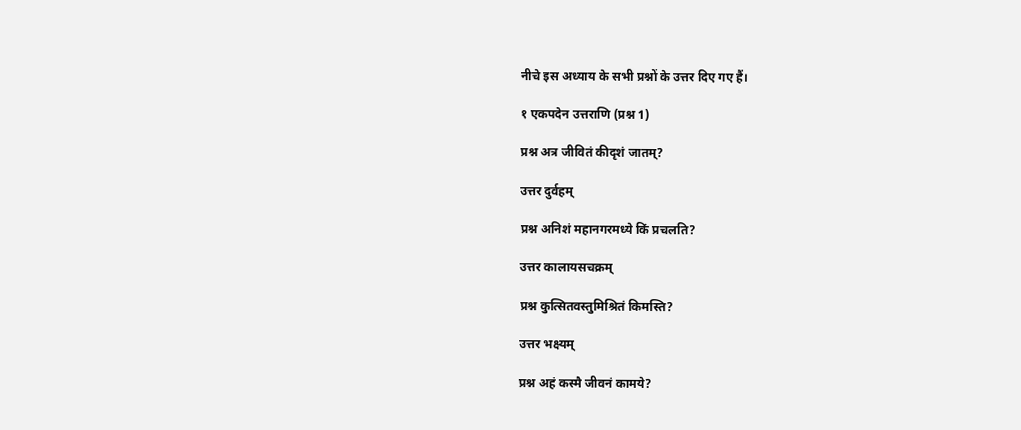नीचे इस अध्याय के सभी प्रश्नों के उत्तर दिए गए हैं।

१ एकपदेन उत्तराणि (प्रश्न 1)

प्रश्न अत्र जीवितं कीदृशं जातम्?

उत्तर दुर्वहम्

प्रश्न अनिशं महानगरमध्ये किं प्रचलति?

उत्तर कालायसचक्रम्

प्रश्न कुत्सितवस्तुमिश्रितं किमस्ति?

उत्तर भक्ष्यम्

प्रश्न अहं कस्मै जीवनं कामये?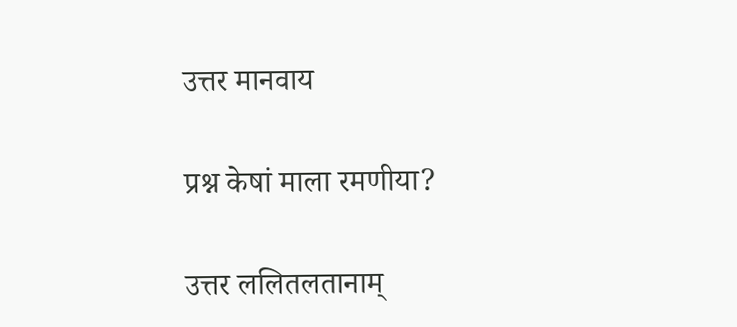उत्तर मानवाय

प्रश्न केषां माला रमणीया?

उत्तर ललितलतानाम्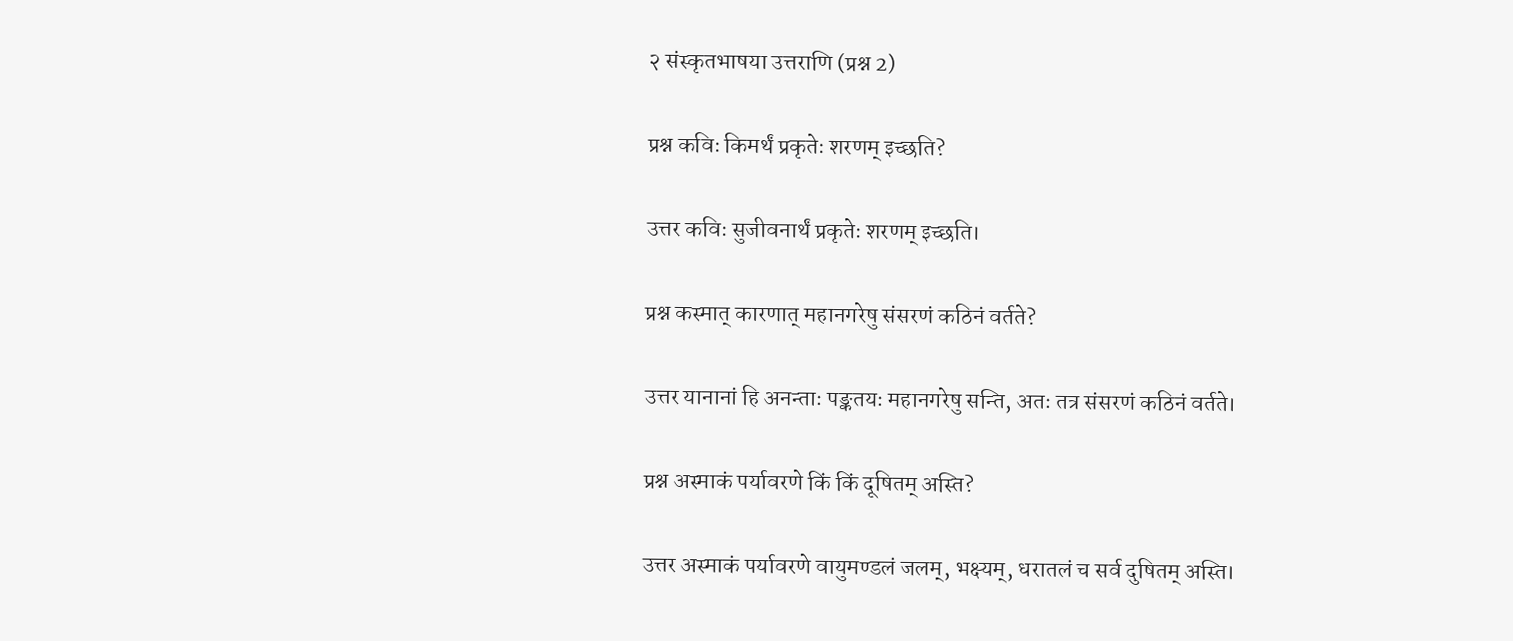२ संस्कृतभाषया उत्तराणि (प्रश्न 2)

प्रश्न कविः किमर्थं प्रकृतेः शरणम् इच्छति?

उत्तर कविः सुजीवनार्थं प्रकृतेः शरणम् इच्छति।

प्रश्न कस्मात् कारणात् महानगरेषु संसरणं कठिनं वर्तते?

उत्तर यानानां हि अनन्ताः पङ्कतयः महानगरेषु सन्ति, अतः तत्र संसरणं कठिनं वर्तते।

प्रश्न अस्माकं पर्यावरणे किं किं दूषितम् अस्ति?

उत्तर अस्माकं पर्यावरणे वायुमण्डलं जलम्, भक्ष्यम्, धरातलं च सर्व दुषितम् अस्ति।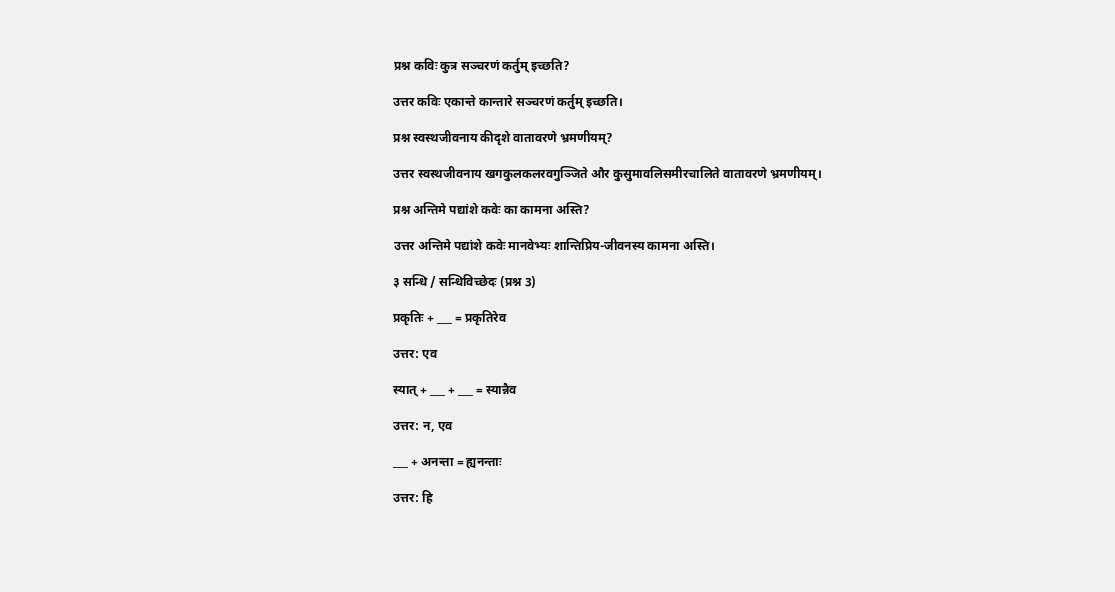प्रश्न कविः कुत्र सञ्चरणं कर्तुम् इच्छति?

उत्तर कविः एकान्ते कान्तारे सञ्चरणं कर्तुम् इच्छति।

प्रश्न स्वस्थजीवनाय कीदृशे वातावरणे भ्रमणीयम्?

उत्तर स्वस्थजीवनाय खगकुलकलरवगुञ्जिते और कुसुमावलिसमीरचालिते वातावरणे भ्रमणीयम्।

प्रश्न अन्तिमे पद्यांशे कवेः का कामना अस्ति?

उत्तर अन्तिमे पद्यांशे कवेः मानवेभ्यः शान्तिप्रिय-जीवनस्य कामना अस्ति।

३ सन्धि / सन्धिविच्छेदः (प्रश्न 3)

प्रकृतिः + ___ = प्रकृतिरेव

उत्तर: एव

स्यात् + ___ + ___ = स्यान्नैव

उत्तर: न, एव

___ + अनन्ता = ह्यनन्ताः

उत्तर: हि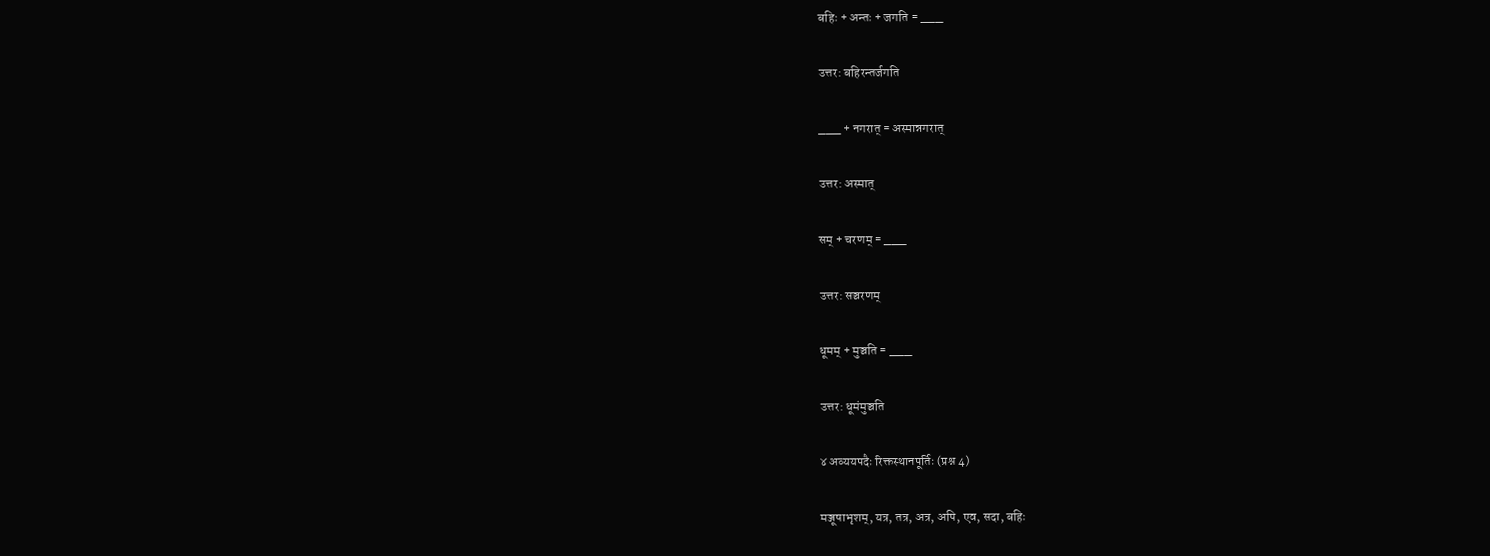बहिः + अन्तः + जगति = ___

उत्तर: बहिरन्तर्जगति

___ + नगरात् = अस्मान्नगरात्

उत्तर: अस्मात्

सम् + चरणम् = ___

उत्तर: सञ्चरणम्

धूमम् + मुञ्चति = ___

उत्तर: धूमंमुञ्चति

४ अव्ययपदैः रिक्तस्थानपूर्तिः (प्रश्न 4)

मञ्जूषाभृशम्, यत्र, तत्र, अत्र, अपि, एव, सदा, बहिः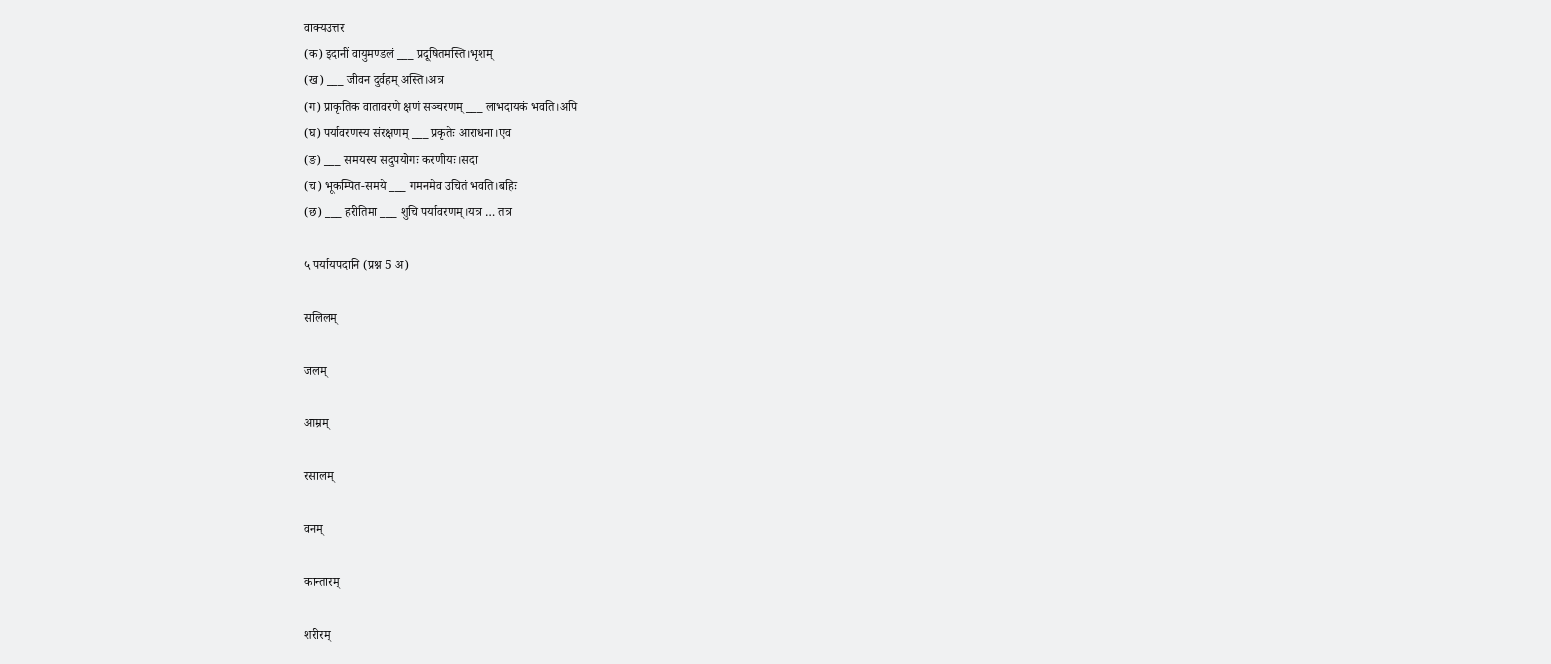वाक्यउत्तर
(क) इदानीं वायुमण्डलं ___ प्रदूषितमस्ति।भृशम्
(ख) ___ जीवन दुर्वहम् अस्ति।अत्र
(ग) प्राकृतिक वातावरणे क्षणं सञ्चरणम् ___ लाभदायकं भवति।अपि
(घ) पर्यावरणस्य संरक्षणम् ___ प्रकृतेः आराधना।एव
(ङ) ___ समयस्य सदुपयोगः करणीयः।सदा
(च) भूकम्पित-समये ___ गमनमेव उचितं भवति।बहिः
(छ) ___ हरीतिमा ___ शुचि पर्यावरणम्।यत्र … तत्र

५ पर्यायपदानि (प्रश्न 5 अ)

सलिलम्

जलम्

आम्रम्

रसालम्

वनम्

कान्तारम्

शरीरम्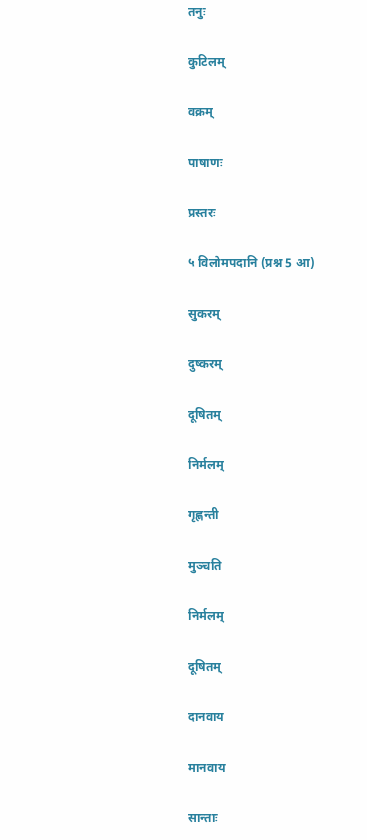तनुः

कुटिलम्

वक्रम्

पाषाणः

प्रस्तरः

५ विलोमपदानि (प्रश्न 5 आ)

सुकरम्

दुष्करम्

दूषितम्

निर्मलम्

गृह्णन्ती

मुञ्चति

निर्मलम्

दूषितम्

दानवाय

मानवाय

सान्ताः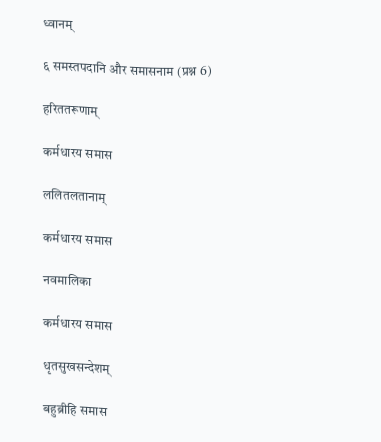ध्वानम्

६ समस्तपदानि और समासनाम (प्रश्न 6)

हरिततरूणाम्

कर्मधारय समास

ललितलतानाम्

कर्मधारय समास

नवमालिका

कर्मधारय समास

धृतसुखसन्देशम्

बहुब्रीहि समास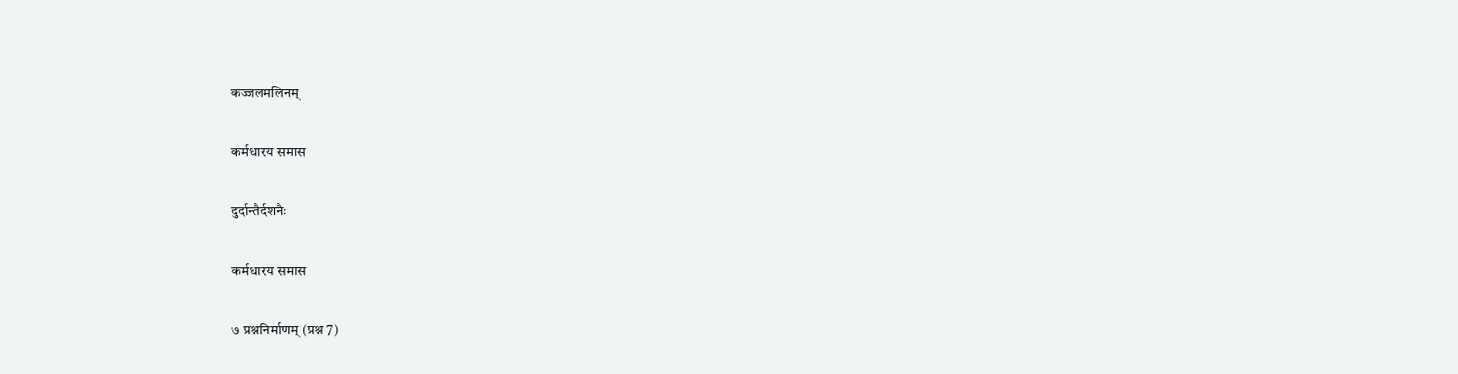कज्जलमलिनम्

कर्मधारय समास

दुर्दान्तैर्दशनैः

कर्मधारय समास

७ प्रश्ननिर्माणम् (प्रश्न 7)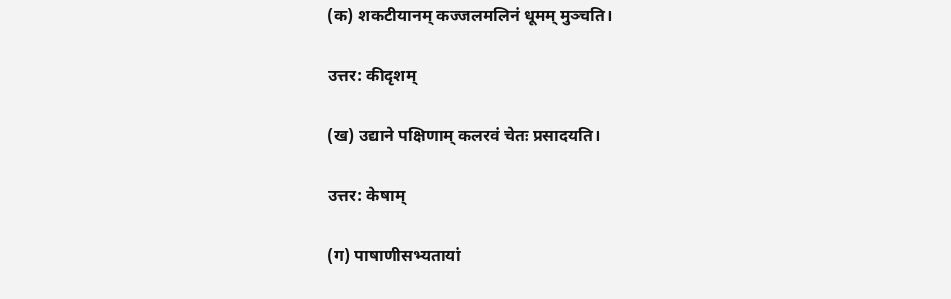(क) शकटीयानम् कज्जलमलिनं धूमम् मुञ्चति।

उत्तर: कीदृशम्

(ख) उद्याने पक्षिणाम् कलरवं चेतः प्रसादयति।

उत्तर: केषाम्

(ग) पाषाणीसभ्यतायां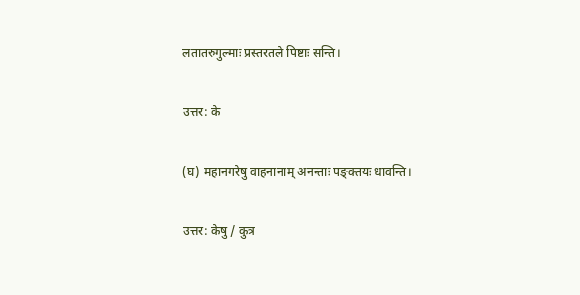लतातरुगुल्माः प्रस्तरतले पिष्टाः सन्ति।

उत्तर: के

(घ) महानगरेषु वाहनानाम् अनन्ताः पङ्क्तयः धावन्ति।

उत्तर: केषु / कुत्र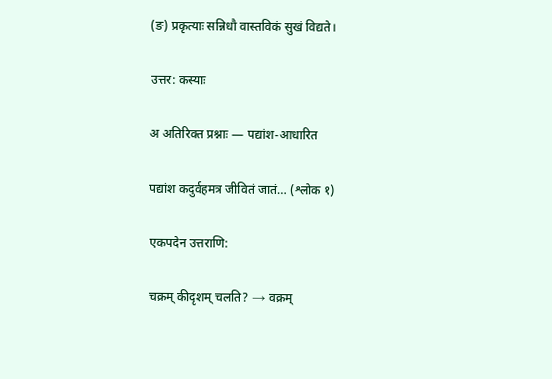(ङ) प्रकृत्याः सन्निधौ वास्तविकं सुखं विद्यते।

उत्तर: कस्याः

अ अतिरिक्त प्रश्नाः — पद्यांश-आधारित

पद्यांश कदुर्वहमत्र जीवितं जातं… (श्लोक १)

एकपदेन उत्तराणि:

चक्रम् कीदृशम् चलति? → वक्रम्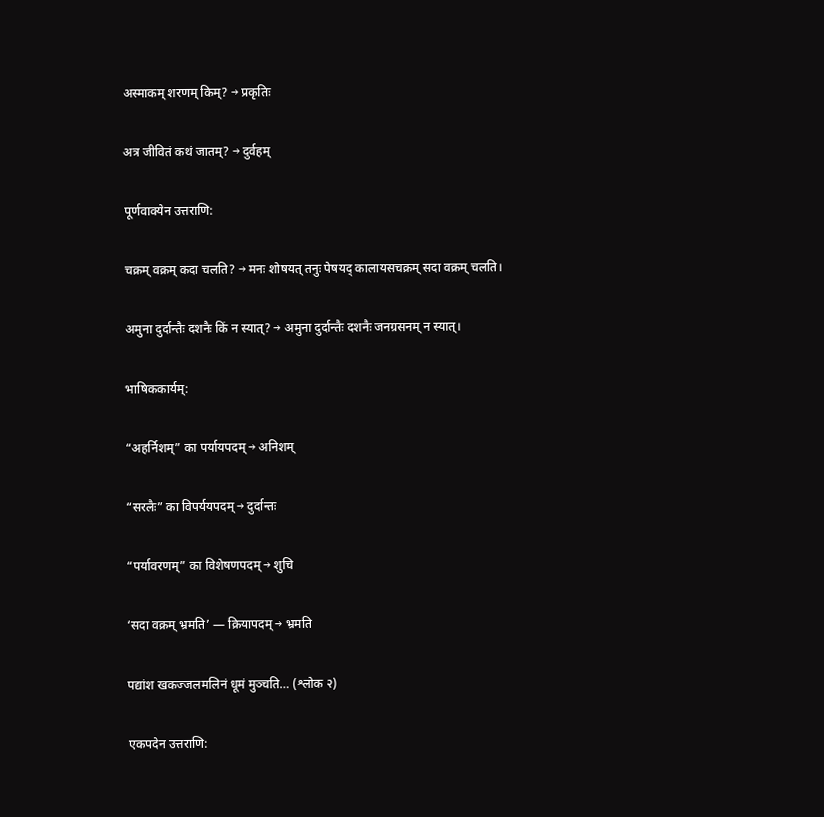अस्माकम् शरणम् किम्? → प्रकृतिः

अत्र जीवितं कथं जातम्? → दुर्वहम्

पूर्णवाक्येन उत्तराणि:

चक्रम् वक्रम् कदा चलति? → मनः शोषयत् तनुः पेषयद् कालायसचक्रम् सदा वक्रम् चलति।

अमुना दुर्दान्तैः दशनैः किं न स्यात्? → अमुना दुर्दान्तैः दशनैः जनग्रसनम् न स्यात्।

भाषिककार्यम्:

“अहर्निशम्” का पर्यायपदम् → अनिशम्

“सरलैः” का विपर्ययपदम् → दुर्दान्तः

“पर्यावरणम्” का विशेषणपदम् → शुचि

‘सदा वक्रम् भ्रमति’ — क्रियापदम् → भ्रमति

पद्यांश खकज्जलमलिनं धूमं मुञ्चति… (श्लोक २)

एकपदेन उत्तराणि: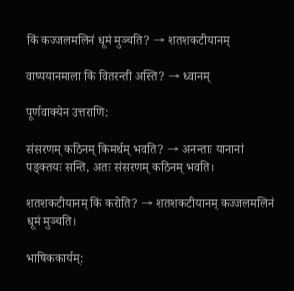किं कज्जलमलिनं धूमं मुञ्चति? → शतशकटीयानम्

वाष्पयानमाला किं वितरन्ती अस्ति? → ध्वानम्

पूर्णवाक्येन उत्तराणि:

संसरणम् कठिनम् किमर्थम् भवति? → अनन्ताः यानानां पङ्क्तयः सन्ति, अतः संसरणम् कठिनम् भवति।

शतशकटीयानम् किं करोति? → शतशकटीयानम् कज्जलमलिनं धूमं मुञ्चति।

भाषिककार्यम्: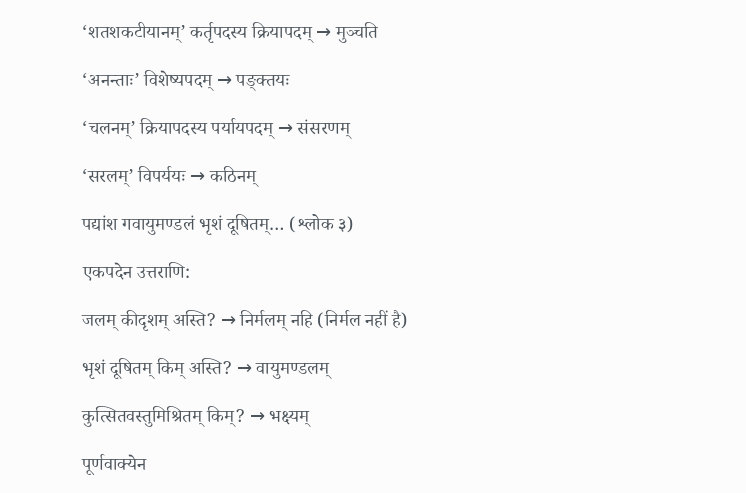‘शतशकटीयानम्’ कर्तृपदस्य क्रियापदम् → मुञ्चति

‘अनन्ताः’ विशेष्यपदम् → पङ्क्तयः

‘चलनम्’ क्रियापदस्य पर्यायपदम् → संसरणम्

‘सरलम्’ विपर्ययः → कठिनम्

पद्यांश गवायुमण्डलं भृशं दूषितम्… (श्लोक ३)

एकपदेन उत्तराणि:

जलम् कीदृशम् अस्ति? → निर्मलम् नहि (निर्मल नहीं है)

भृशं दूषितम् किम् अस्ति? → वायुमण्डलम्

कुत्सितवस्तुमिश्रितम् किम्? → भक्ष्यम्

पूर्णवाक्येन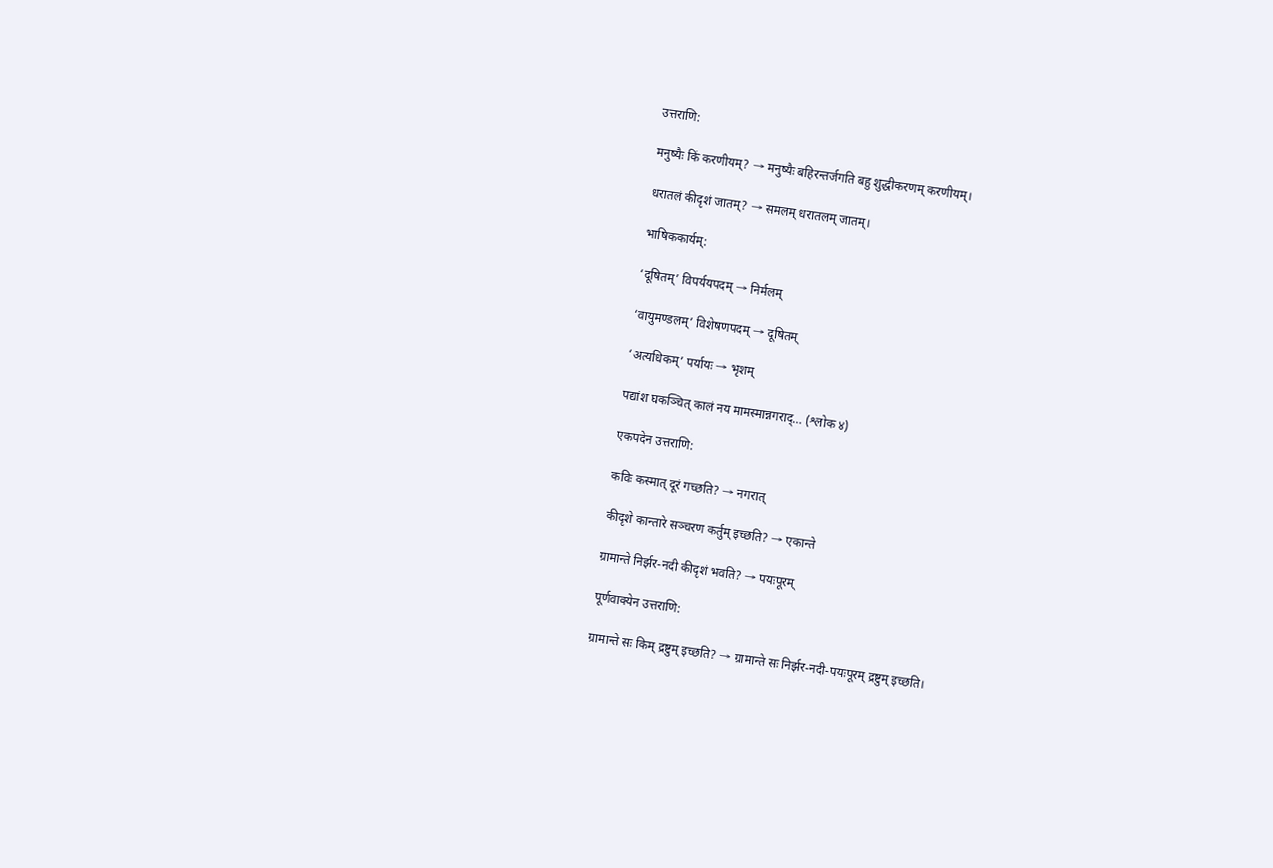उत्तराणि:

मनुष्यैः किं करणीयम्? → मनुष्यैः बहिरन्तर्जगति बहु शुद्धीकरणम् करणीयम्।

धरातलं कीदृशं जातम्? → समलम् धरातलम् जातम्।

भाषिककार्यम्:

‘दूषितम्’ विपर्ययपदम् → निर्मलम्

‘वायुमण्डलम्’ विशेषणपदम् → दूषितम्

‘अत्यधिकम्’ पर्यायः → भृशम्

पद्यांश घकञ्चित् कालं नय मामस्मान्नगराद्… (श्लोक ४)

एकपदेन उत्तराणि:

कविः कस्मात् दूरं गच्छति? → नगरात्

कीदृशे कान्तारे सञ्चरण कर्तुम् इच्छति? → एकान्ते

ग्रामान्ते निर्झर-नदी कीदृशं भवति? → पयःपूरम्

पूर्णवाक्येन उत्तराणि:

ग्रामान्ते सः किम् द्रष्टुम् इच्छति? → ग्रामान्ते सः निर्झर-नदी-पयःपूरम् द्रष्टुम् इच्छति।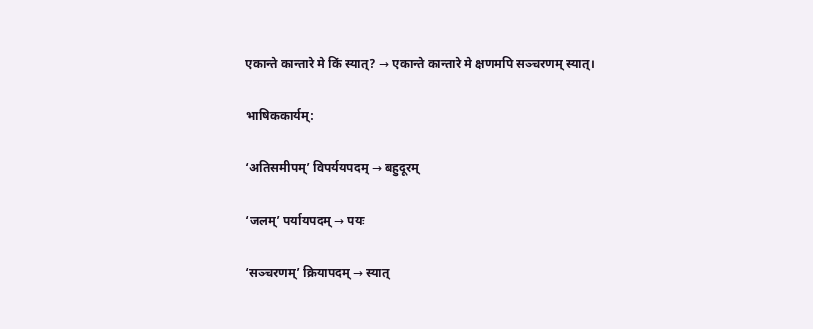एकान्ते कान्तारे मे किं स्यात्? → एकान्ते कान्तारे मे क्षणमपि सञ्चरणम् स्यात्।

भाषिककार्यम्:

‘अतिसमीपम्’ विपर्ययपदम् → बहुदूरम्

‘जलम्’ पर्यायपदम् → पयः

‘सञ्चरणम्’ क्रियापदम् → स्यात्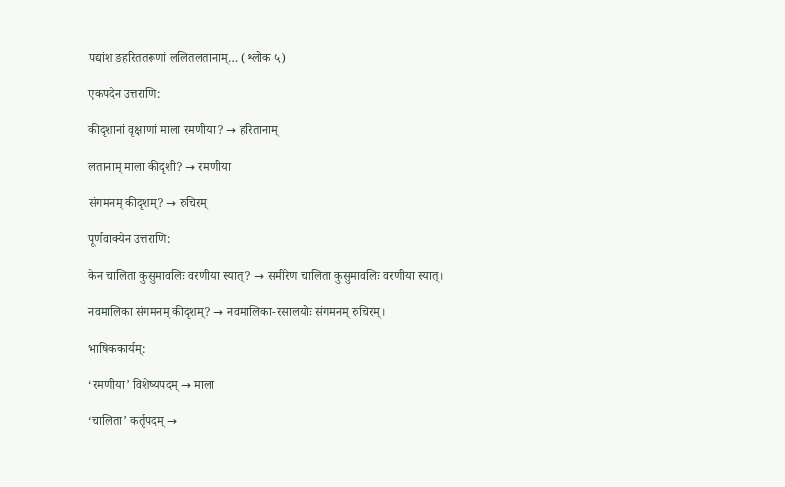पद्यांश ङहरिततरूणां ललितलतानाम्… (श्लोक ५)

एकपदेन उत्तराणि:

कीदृशानां वृक्षाणां माला रमणीया? → हरितानाम्

लतानाम् माला कीदृशी? → रमणीया

संगमनम् कीदृशम्? → रुचिरम्

पूर्णवाक्येन उत्तराणि:

केन चालिता कुसुमावलिः वरणीया स्यात्? → समीरेण चालिता कुसुमावलिः वरणीया स्यात्।

नवमालिका संगमनम् कीदृशम्? → नवमालिका-रसालयोः संगमनम् रुचिरम्।

भाषिककार्यम्:

‘रमणीया’ विशेष्यपदम् → माला

‘चालिता’ कर्तृपदम् →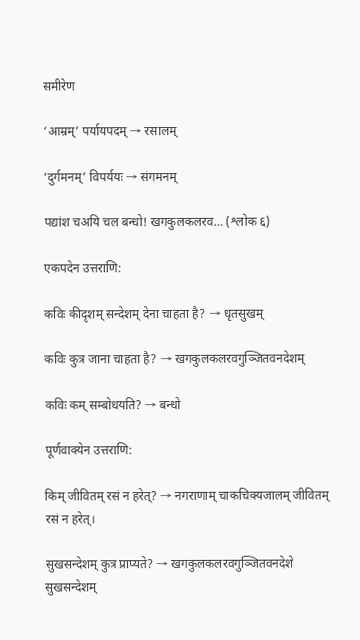समीरेण

‘आम्रम्’ पर्यायपदम् → रसालम्

‘दुर्गमनम्’ विपर्ययः → संगमनम्

पद्यांश चअयि चल बन्धो! खगकुलकलरव… (श्लोक ६)

एकपदेन उत्तराणि:

कविः कीदृशम् सन्देशम् देना चाहता है? → धृतसुखम्

कविः कुत्र जाना चाहता है? → खगकुलकलरवगुञ्जितवनदेशम्

कविः कम् सम्बोधयति? → बन्धो

पूर्णवाक्येन उत्तराणि:

किम् जीवितम् रसं न हरेत्? → नगराणाम् चाकचिक्यजालम् जीवितम् रसं न हरेत्।

सुखसन्देशम् कुत्र प्राप्यते? → खगकुलकलरवगुञ्जितवनदेशे सुखसन्देशम्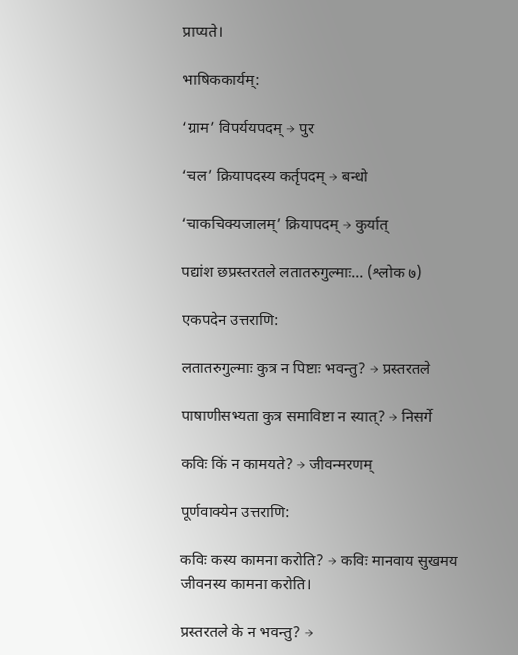प्राप्यते।

भाषिककार्यम्:

‘ग्राम’ विपर्ययपदम् → पुर

‘चल’ क्रियापदस्य कर्तृपदम् → बन्धो

‘चाकचिक्यजालम्’ क्रियापदम् → कुर्यात्

पद्यांश छप्रस्तरतले लतातरुगुल्माः… (श्लोक ७)

एकपदेन उत्तराणि:

लतातरुगुल्माः कुत्र न पिष्टाः भवन्तु? → प्रस्तरतले

पाषाणीसभ्यता कुत्र समाविष्टा न स्यात्? → निसर्गे

कविः किं न कामयते? → जीवन्मरणम्

पूर्णवाक्येन उत्तराणि:

कविः कस्य कामना करोति? → कविः मानवाय सुखमय जीवनस्य कामना करोति।

प्रस्तरतले के न भवन्तु? →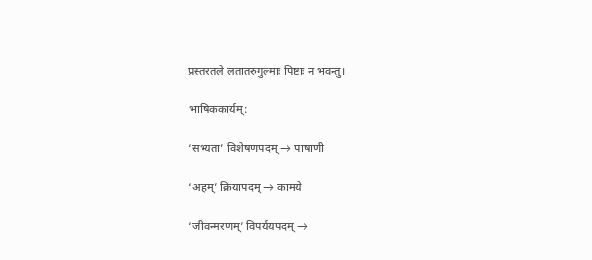प्रस्तरतले लतातरुगुल्माः पिष्टाः न भवन्तु।

भाषिककार्यम्:

‘सभ्यता’ विशेषणपदम् → पाषाणी

‘अहम्’ क्रियापदम् → कामये

‘जीवन्मरणम्’ विपर्ययपदम् →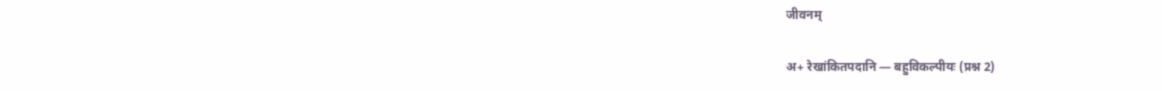जीवनम्

अ+ रेखांकितपदानि — बहुविकल्पीयः (प्रश्न 2)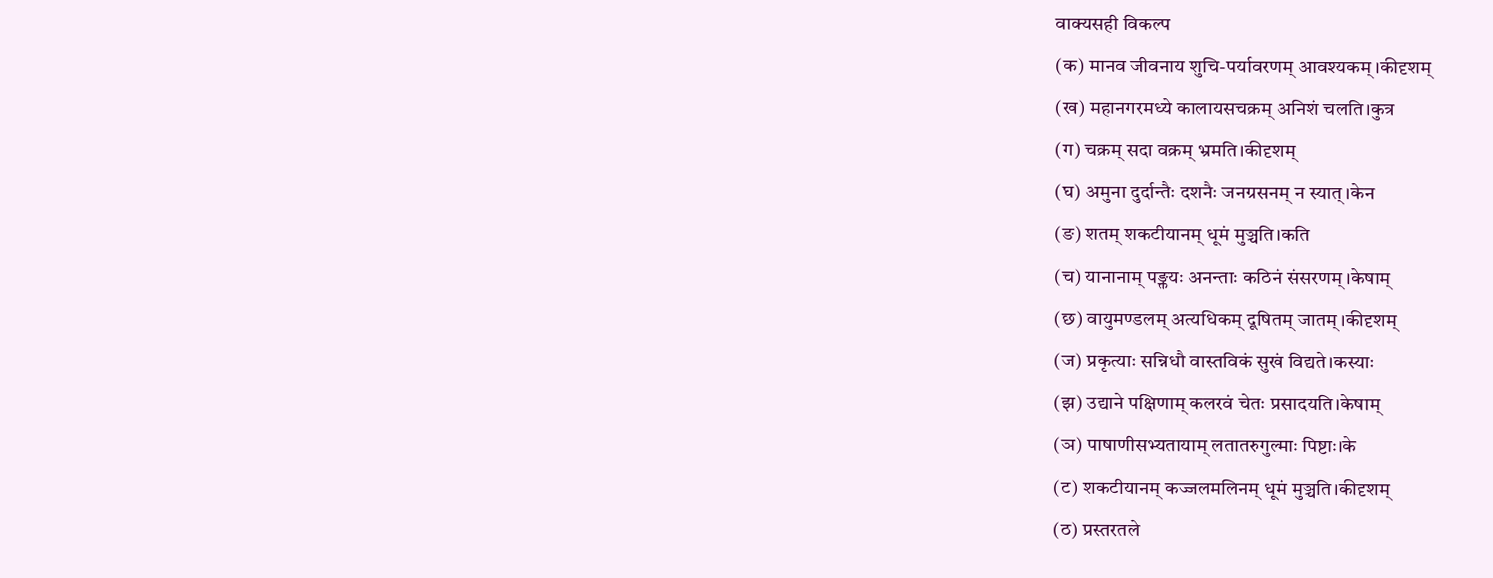वाक्यसही विकल्प
(क) मानव जीवनाय शुचि-पर्यावरणम् आवश्यकम्।कीदृशम्
(ख) महानगरमध्ये कालायसचक्रम् अनिशं चलति।कुत्र
(ग) चक्रम् सदा वक्रम् भ्रमति।कीदृशम्
(घ) अमुना दुर्दान्तैः दशनैः जनग्रसनम् न स्यात्।केन
(ङ) शतम् शकटीयानम् धूमं मुञ्चति।कति
(च) यानानाम् पङ्क्तयः अनन्ताः कठिनं संसरणम्।केषाम्
(छ) वायुमण्डलम् अत्यधिकम् दूषितम् जातम्।कीदृशम्
(ज) प्रकृत्याः सन्निधौ वास्तविकं सुखं विद्यते।कस्याः
(झ) उद्याने पक्षिणाम् कलरवं चेतः प्रसादयति।केषाम्
(ञ) पाषाणीसभ्यतायाम् लतातरुगुल्माः पिष्टाः।के
(ट) शकटीयानम् कज्जलमलिनम् धूमं मुञ्चति।कीदृशम्
(ठ) प्रस्तरतले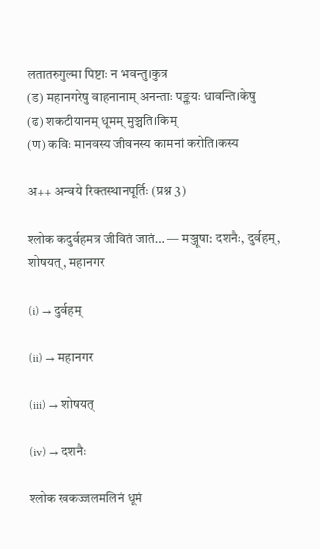लतातरुगुल्मा पिष्टाः न भवन्तु।कुत्र
(ड) महानगरेषु वाहनानाम् अनन्ताः पङ्क्तयः धावन्ति।केषु
(ढ) शकटीयानम् धूमम् मुञ्चति।किम्
(ण) कविः मानवस्य जीवनस्य कामनां करोति।कस्य

अ++ अन्वये रिक्तस्थानपूर्तिः (प्रश्न 3)

श्लोक कदुर्वहमत्र जीवितं जातं… — मञ्जूषा: दशनैः, दुर्वहम्, शोषयत्, महानगर

(i) → दुर्वहम्

(ii) → महानगर

(iii) → शोषयत्

(iv) → दशनैः

श्लोक खकज्जलमलिनं धूमं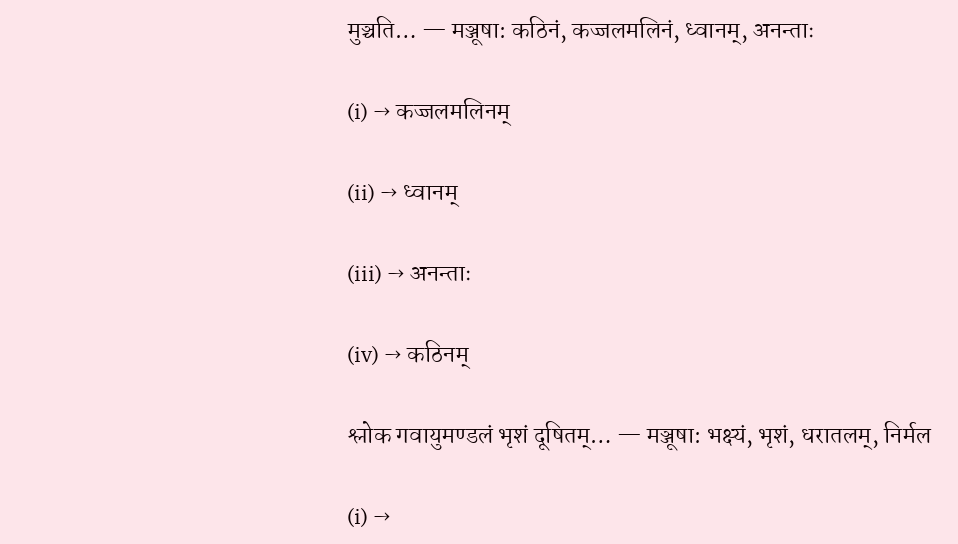मुञ्चति… — मञ्जूषा: कठिनं, कज्जलमलिनं, ध्वानम्, अनन्ताः

(i) → कज्जलमलिनम्

(ii) → ध्वानम्

(iii) → अनन्ताः

(iv) → कठिनम्

श्लोक गवायुमण्डलं भृशं दूषितम्… — मञ्जूषा: भक्ष्यं, भृशं, धरातलम्, निर्मल

(i) →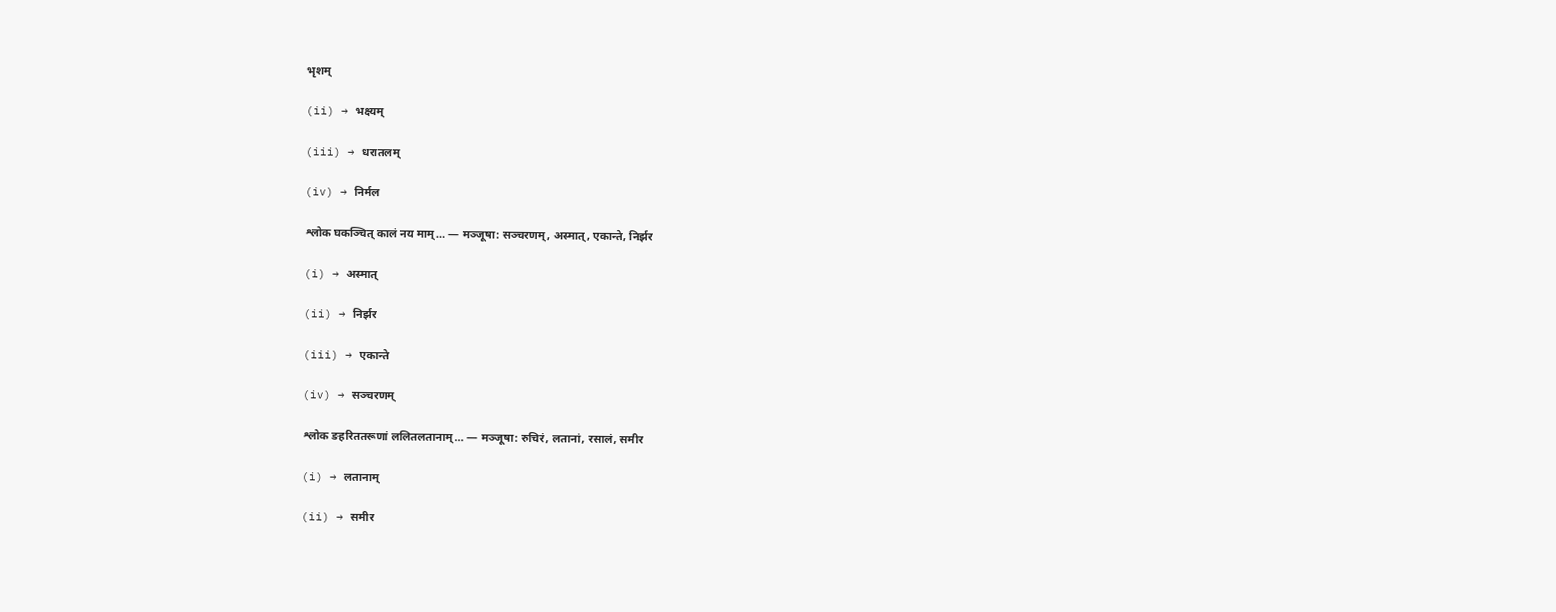भृशम्

(ii) → भक्ष्यम्

(iii) → धरातलम्

(iv) → निर्मल

श्लोक घकञ्चित् कालं नय माम्… — मञ्जूषा: सञ्चरणम्, अस्मात्, एकान्ते, निर्झर

(i) → अस्मात्

(ii) → निर्झर

(iii) → एकान्ते

(iv) → सञ्चरणम्

श्लोक ङहरिततरूणां ललितलतानाम्… — मञ्जूषा: रुचिरं, लतानां, रसालं, समीर

(i) → लतानाम्

(ii) → समीर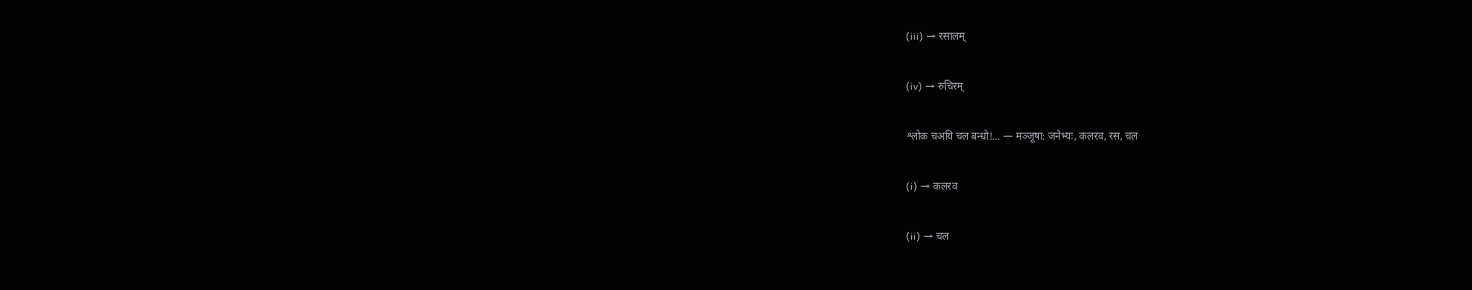(iii) → रसालम्

(iv) → रुचिरम्

श्लोक चअयि चल बन्धो!… — मञ्जूषा: जनेभ्यः, कलरव, रस, चल

(i) → कलरव

(ii) → चल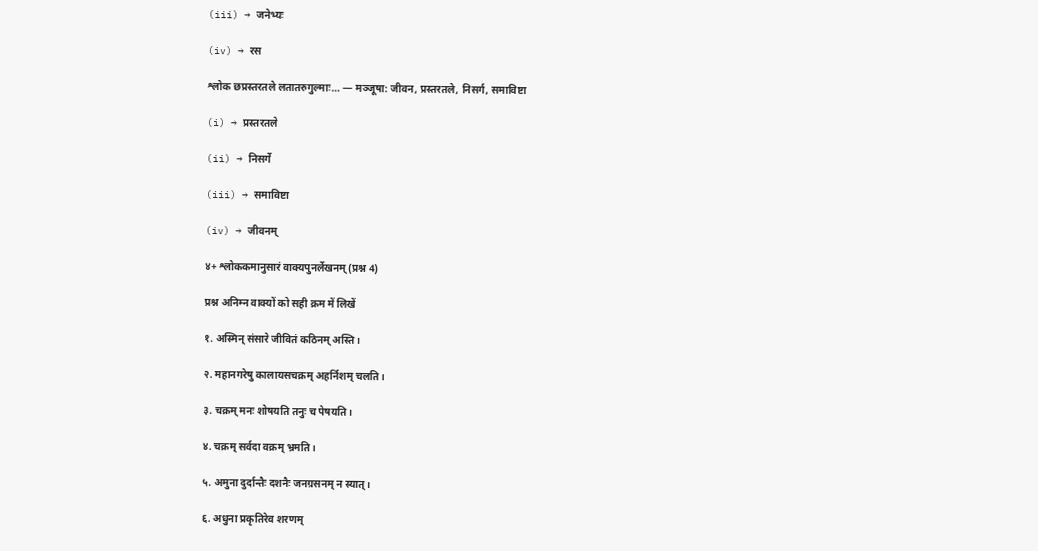(iii) → जनेभ्यः

(iv) → रस

श्लोक छप्रस्तरतले लतातरुगुल्माः… — मञ्जूषा: जीवन, प्रस्तरतले, निसर्ग, समाविष्टा

(i) → प्रस्तरतले

(ii) → निसर्गे

(iii) → समाविष्टा

(iv) → जीवनम्

४+ श्लोककमानुसारं वाक्यपुनर्लेखनम् (प्रश्न 4)

प्रश्न अनिम्न वाक्यों को सही क्रम में लिखें

१. अस्मिन् संसारे जीवितं कठिनम् अस्ति।

२. महानगरेषु कालायसचक्रम् अहर्निशम् चलति।

३. चक्रम् मनः शोषयति तनुः च पेषयति।

४. चक्रम् सर्वदा वक्रम् भ्रमति।

५. अमुना दुर्दान्तैः दशनैः जनग्रसनम् न स्यात्।

६. अधुना प्रकृतिरेव शरणम्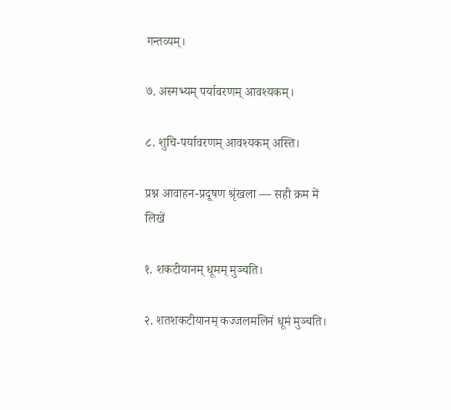गन्तव्यम्।

७. अस्मभ्यम् पर्यावरणम् आवश्यकम्।

८. शुचि-पर्यावरणम् आवश्यकम् अस्ति।

प्रश्न आवाहन-प्रदूषण श्रृंखला — सही क्रम में लिखें

१. शकटीयानम् धूमम् मुञ्चति।

२. शतशकटीयानम् कज्जलमलिनं धूमं मुञ्चति।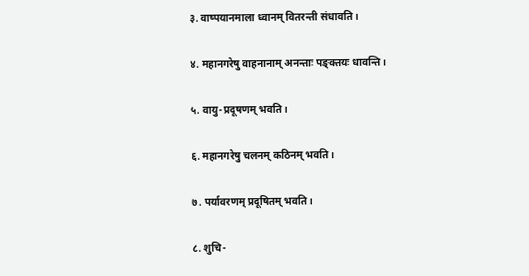३. वाष्पयानमाला ध्वानम् वितरन्ती संधावति।

४. महानगरेषु वाहनानाम् अनन्ताः पङ्क्तयः धावन्ति।

५. वायु-प्रदूषणम् भवति।

६. महानगरेषु चलनम् कठिनम् भवति।

७. पर्यावरणम् प्रदूषितम् भवति।

८. शुचि-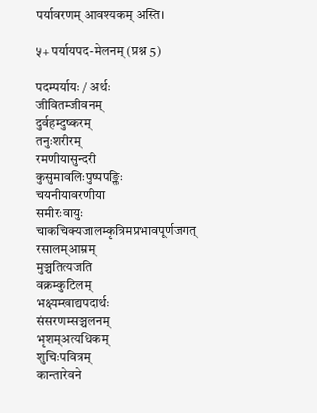पर्यावरणम् आवश्यकम् अस्ति।

५+ पर्यायपद-मेलनम् (प्रश्न 5)

पदम्पर्यायः / अर्थः
जीवितम्जीवनम्
दुर्वहम्दुष्करम्
तनुःशरीरम्
रमणीयासुन्दरी
कुसुमावलिःपुष्पपङ्क्तिः
चयनीयावरणीया
समीरःवायुः
चाकचिक्यजालम्कृत्रिमप्रभावपूर्णजगत्
रसालम्आम्रम्
मुञ्चतित्यजति
वक्रम्कुटिलम्
भक्ष्यम्खाद्यपदार्थः
संसरणम्सञ्चलनम्
भृशम्अत्यधिकम्
शुचिःपवित्रम्
कान्तारेवने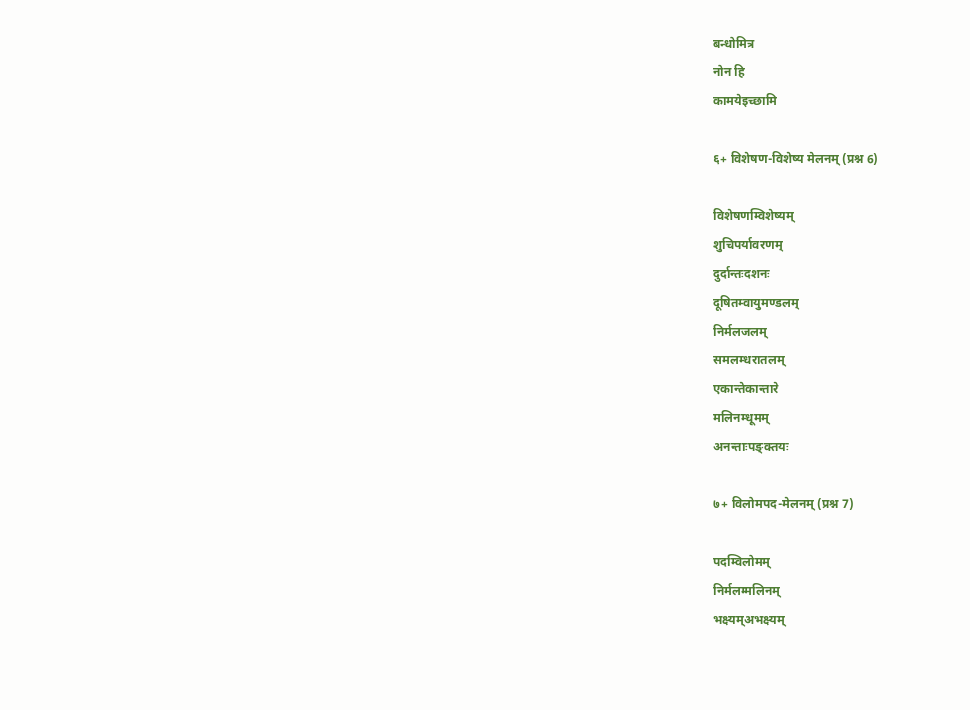बन्धोमित्र
नोन हि
कामयेइच्छामि

६+ विशेषण-विशेष्य मेलनम् (प्रश्न 6)

विशेषणम्विशेष्यम्
शुचिपर्यावरणम्
दुर्दान्तःदशनः
दूषितम्वायुमण्डलम्
निर्मलजलम्
समलम्धरातलम्
एकान्तेकान्तारे
मलिनम्धूमम्
अनन्ताःपङ्क्तयः

७+ विलोमपद-मेलनम् (प्रश्न 7)

पदम्विलोमम्
निर्मलम्मलिनम्
भक्ष्यम्अभक्ष्यम्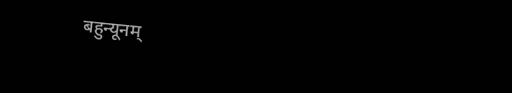बहुन्यूनम्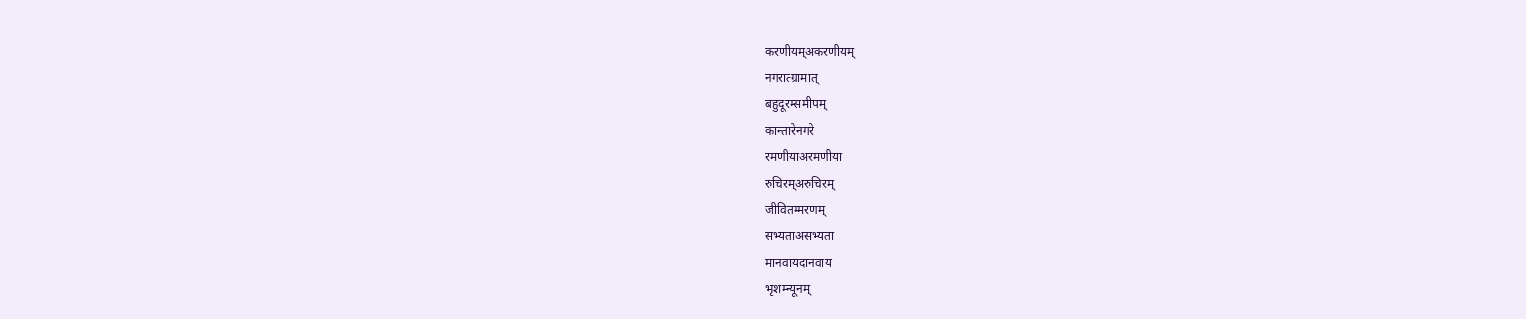करणीयम्अकरणीयम्
नगरात्ग्रामात्
बहुदूरम्समीपम्
कान्तारेनगरे
रमणीयाअरमणीया
रुचिरम्अरुचिरम्
जीवितम्मरणम्
सभ्यताअसभ्यता
मानवायदानवाय
भृशम्न्यूनम्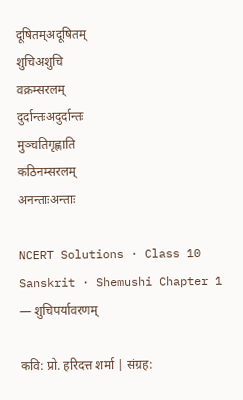दूषितम्अदूषितम्
शुचिअशुचि
वक्रम्सरलम्
दुर्दान्तःअदुर्दान्तः
मुञ्चतिगृह्णाति
कठिनम्सरलम्
अनन्ताःअन्ताः

NCERT Solutions · Class 10 Sanskrit · Shemushi Chapter 1 — शुचिपर्यावरणम्

कवि: प्रो. हरिदत्त शर्मा | संग्रह: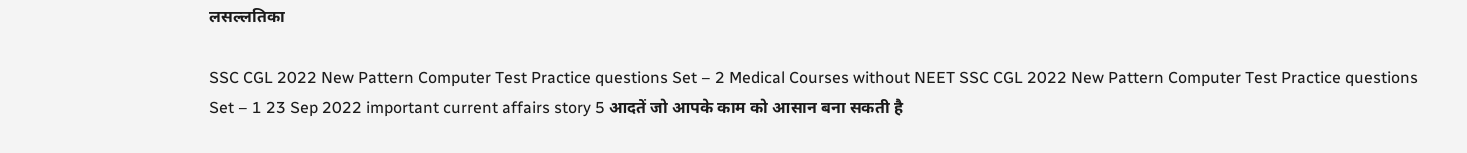लसल्लतिका

SSC CGL 2022 New Pattern Computer Test Practice questions Set – 2 Medical Courses without NEET SSC CGL 2022 New Pattern Computer Test Practice questions Set – 1 23 Sep 2022 important current affairs story 5 आदतें जो आपके काम को आसान बना सकती है